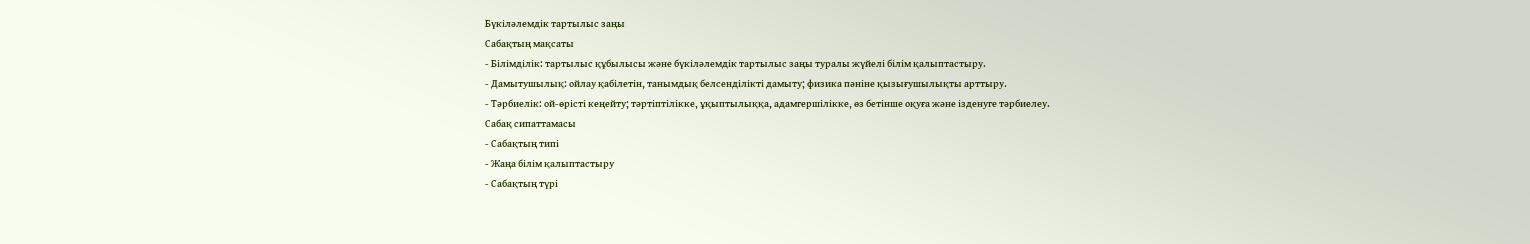Бүкіләлемдік тартылыс заңы
Сабақтың мақсаты
- Білімділік: тартылыс құбылысы және бүкіләлемдік тартылыс заңы туралы жүйелі білім қалыптастыру.
- Дамытушылық: ойлау қабілетін, танымдық белсенділікті дамыту; физика пәніне қызығушылықты арттыру.
- Тәрбиелік: ой-өрісті кеңейту; тәртіптілікке, ұқыптылыққа, адамгершілікке, өз бетінше оқуға және ізденуге тәрбиелеу.
Сабақ сипаттамасы
- Сабақтың типі
- Жаңа білім қалыптастыру
- Сабақтың түрі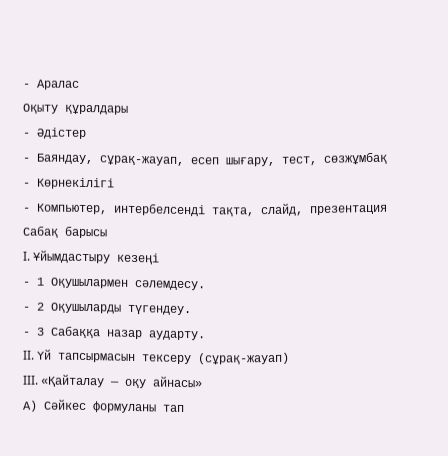- Аралас
Оқыту құралдары
- Әдістер
- Баяндау, сұрақ-жауап, есеп шығару, тест, сөзжұмбақ
- Көрнекілігі
- Компьютер, интербелсенді тақта, слайд, презентация
Сабақ барысы
I. Ұйымдастыру кезеңі
- 1 Оқушылармен сәлемдесу.
- 2 Оқушыларды түгендеу.
- 3 Сабаққа назар аударту.
II. Үй тапсырмасын тексеру (сұрақ-жауап)
III. «Қайталау — оқу айнасы»
А) Сәйкес формуланы тап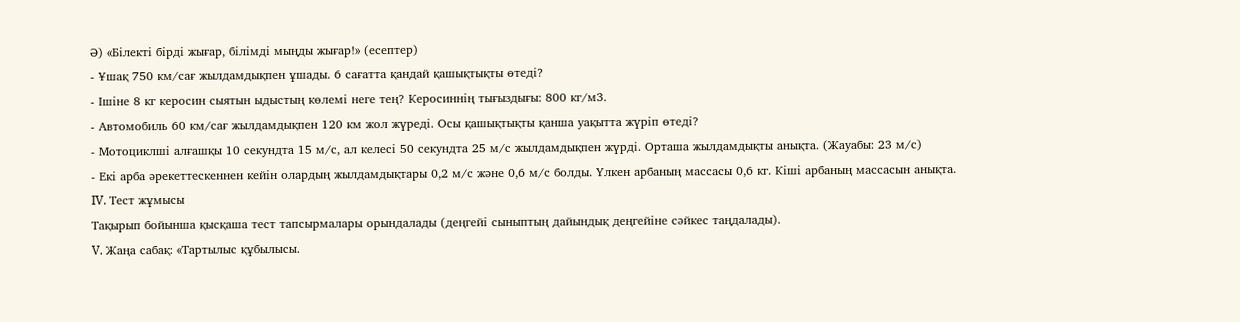Ә) «Білекті бірді жығар, білімді мыңды жығар!» (есептер)
- Ұшақ 750 км/сағ жылдамдықпен ұшады. 6 сағатта қандай қашықтықты өтеді?
- Ішіне 8 кг керосин сыятын ыдыстың көлемі неге тең? Керосиннің тығыздығы: 800 кг/м3.
- Автомобиль 60 км/сағ жылдамдықпен 120 км жол жүреді. Осы қашықтықты қанша уақытта жүріп өтеді?
- Мотоциклші алғашқы 10 секундта 15 м/с, ал келесі 50 секундта 25 м/с жылдамдықпен жүрді. Орташа жылдамдықты анықта. (Жауабы: 23 м/с)
- Екі арба әрекеттескеннен кейін олардың жылдамдықтары 0,2 м/с және 0,6 м/с болды. Үлкен арбаның массасы 0,6 кг. Кіші арбаның массасын анықта.
IV. Тест жұмысы
Тақырып бойынша қысқаша тест тапсырмалары орындалады (деңгейі сыныптың дайындық деңгейіне сәйкес таңдалады).
V. Жаңа сабақ: «Тартылыс құбылысы.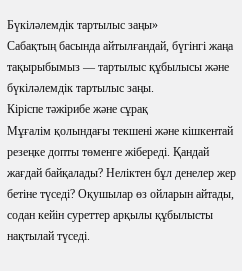Бүкіләлемдік тартылыс заңы»
Сабақтың басында айтылғандай, бүгінгі жаңа тақырыбымыз — тартылыс құбылысы және бүкіләлемдік тартылыс заңы.
Кіріспе тәжірибе және сұрақ
Мұғалім қолындағы текшені және кішкентай резеңке допты төменге жібереді. Қандай жағдай байқалады? Неліктен бұл денелер жер бетіне түседі? Оқушылар өз ойларын айтады, содан кейін суреттер арқылы құбылысты нақтылай түседі.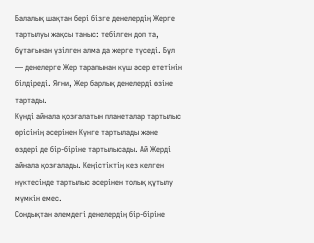Балалық шақтан бері бізге денелердің Жерге тартылуы жақсы таныс: тебілген доп та, бұтағынан үзілген алма да жерге түседі. Бұл — денелерге Жер тарапынан күш әсер ететінін білдіреді. Яғни, Жер барлық денелерді өзіне тартады.
Күнді айнала қозғалатын планеталар тартылыс өрісінің әсерінен Күнге тартылады және өздері де бір-біріне тартылысады. Ай Жерді айнала қозғалады. Кеңістіктің кез келген нүктесінде тартылыс әсерінен толық құтылу мүмкін емес.
Сондықтан әлемдегі денелердің бір-біріне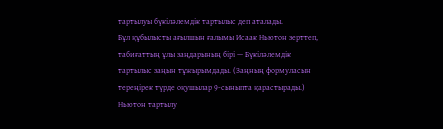тартылуы бүкіләлемдік тартылыс деп аталады.
Бұл құбылысты ағылшын ғалымы Исаак Ньютон зерттеп, табиғаттың ұлы заңдарының бірі — Бүкіләлемдік тартылыс заңын тұжырымдады. (Заңның формуласын тереңірек түрде оқушылар 9-сыныпта қарастырады.)
Ньютон тартылу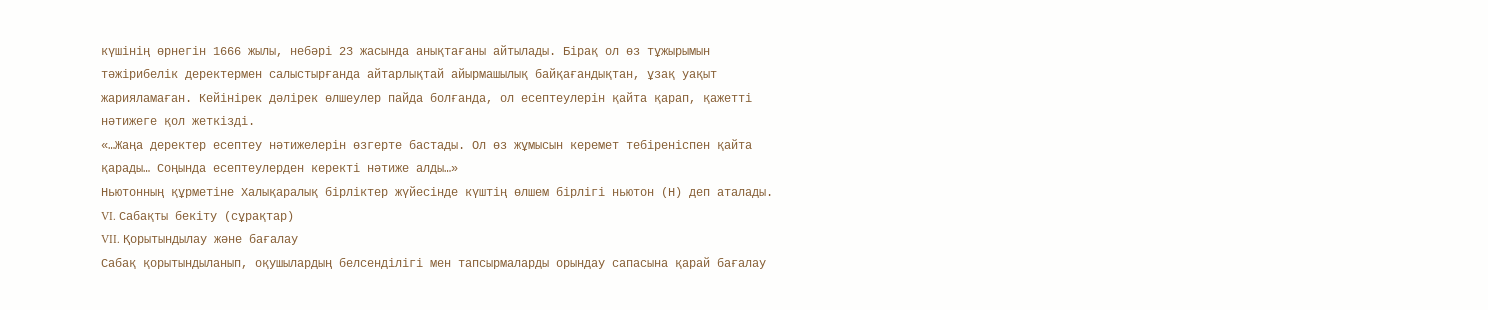күшінің өрнегін 1666 жылы, небәрі 23 жасында анықтағаны айтылады. Бірақ ол өз тұжырымын тәжірибелік деректермен салыстырғанда айтарлықтай айырмашылық байқағандықтан, ұзақ уақыт жарияламаған. Кейінірек дәлірек өлшеулер пайда болғанда, ол есептеулерін қайта қарап, қажетті нәтижеге қол жеткізді.
«…Жаңа деректер есептеу нәтижелерін өзгерте бастады. Ол өз жұмысын керемет тебіреніспен қайта қарады… Соңында есептеулерден керекті нәтиже алды…»
Ньютонның құрметіне Халықаралық бірліктер жүйесінде күштің өлшем бірлігі ньютон (Н) деп аталады.
VI. Сабақты бекіту (сұрақтар)
VII. Қорытындылау және бағалау
Сабақ қорытындыланып, оқушылардың белсенділігі мен тапсырмаларды орындау сапасына қарай бағалау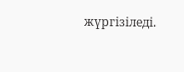жүргізіледі.